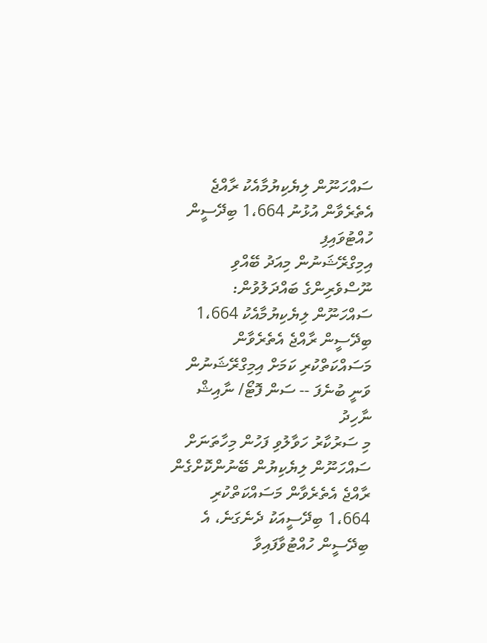ސައްހަނޫން ލިޔެކިޔުމާއެކު ރާއްޖެ އެތެރެވާން އުޅުނު 1،664 ބިދޭސީން ހުއްޓުވައިފި
އިމިގްރޭޝަނުން މިއަދު ބޭއްވި ނޫސްވެރިންގެ ބައްދަލުވުން: ސައްހަނޫން ލިޔެކިޔުމާއެކު 1،664 ބިދޭސީން ރާއްޖެ އެތެރެވާން މަސައްކަތްކުރި ކަމަށް އިމިގްރޭޝަނުން ވަނީ ބުނެފަ -- ސަން ފޮޓޯ/ ނާއިޝް ނާހިދު
މި ސަރުކާރު ހަވާލުވި ފަހުން މިހާތަނަށް ސައްހަނޫން ލިޔެކިޔުން ބޭނުންކޮށްގެން ރާއްޖެ އެތެރެވާން މަސައްކަތްކުރި 1،664 ބިދޭސީއަކު ދެނެގަނެ، އެ ބިދޭސީން ހުއްޓުވާފައިވާ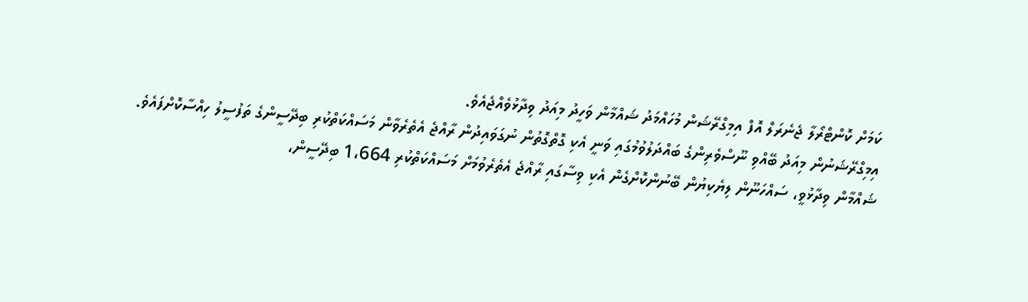ކަމަށް ކޮންޓްރޯލާ ޖެނެރަލް އޮފް އިމިގްރޭޝަން މުހައްމަދު ޝައްމާން ވަހީދު މިއަދު ވިދާޅުވެއްޖެއެވެ.
އިމިގްރޭޝަނުން މިއަދު ބޭއްވި ނޫސްވެރިންގެ ބައްދަލުވުމުގައި ވަނީ އެކި ގޮތްގޮތުން ނުގަވައިދުން ރާއްޖެ އެތެރެވާން މަސައްކަތްކުރި ބިދޭސީންގެ ތަފުސީލު ހިއްސާކޮށްފައެވެ.
ޝައްމާން ވިދާޅުވީ، ސައްހަނޫން ލިޔެކިޔުން ބޭނުންކޮށްގެން އެކި ވިސާގައި ރާއްޖެ އެތެރެވުމަށް މަސައްކަތްކުރި 1،664 ބިދޭސީން،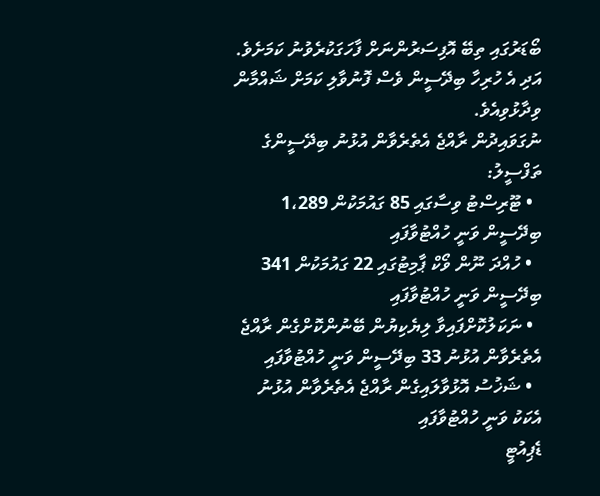ބޯޑަރުގައި ތިބޭ އޮފިސަރުންނަށް ފާހަގަކުރެވުނު ކަމަށެވެ. އަދި އެ ހުރިހާ ބިދޭސީން ވެސް ފޮނުވާލި ކަމަށް ޝައްމާން ވިދާޅުވިއެވެ.
ނުގަވައިދުން ރާއްޖެ އެތެރެވާން އުޅުނު ބިދޭސީންގެ ތަފްސީލު:
  • ޓޫރިސްޓު ވިސާގައި 85 ގައުމަކުން 1،289 ބިދޭސީން ވަނީ ހުއްޓުވާފައި
  • ހުއްދަ ނޫން ވޯކް ޕާމިޓުގައި 22 ގައުމަކުން 341 ބިދޭސީން ވަނީ ހުއްޓުވާފައި
  • ނަކަލުކޮށްފައިވާ ލިޔެކިޔުން ބޭނުންކޮށްގެން ރާއްޖެ އެތެރެވާން އުޅުނު 33 ބިދޭސީން ވަނީ ހުއްޓުވާފައި
  • ޝަޚުސު އޮޅުވާލައިގެން ރާއްޖެ އެތެރެވާން އުޅުނު އެކަކު ވަނީ ހުއްޓުވާފައި
ޑެޕިއުޓީ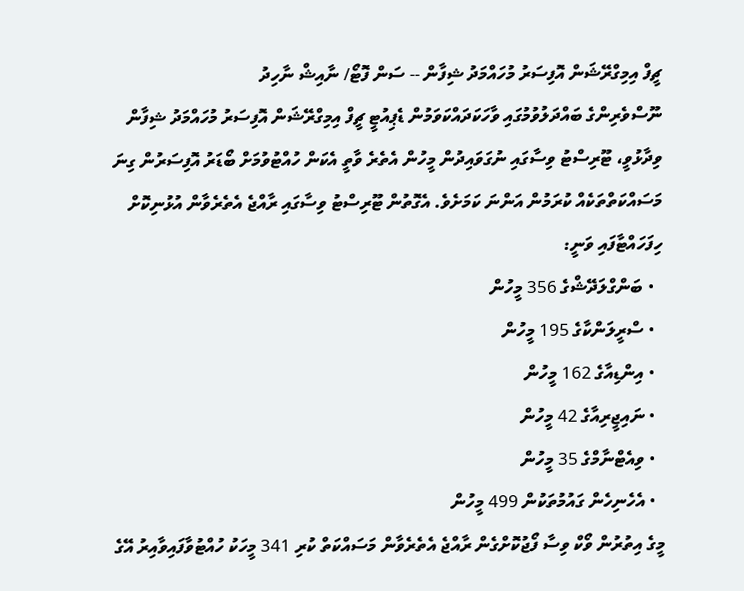ޗީފް އިމިގްރޭޝަން އޮފިސަރު މުހައްމަދު ޝިފާން -- ސަން ފޮޓޯ/ ނާއިޝް ނާހިދު
ނޫސްވެރިންގެ ބައްދަލުވުމުގައި ވާހަކަދައްކަވަމުން ޑެޕިއުޓީ ޗީފް އިމިގްރޭޝަން އޮފިސަރު މުހައްމަދު ޝިފާން ވިދާޅުވީ، ޓޫރިސްޓު ވިސާގައި ނުގަވައިދުން މީހުން އެތެރެ ވާތީ އެކަން ހުއްޓުވުމަށް ބޯޑަރު އޮފިސަރުން ގިނަ މަސައްކަތްތަކެއް ކުރަމުން އަންނަ ކަމަށެވެ. އެގޮތުން ޓޫރިސްޓު ވިސާގައި ރާއްޖެ އެތެރެވާން އުޅުނިކޮށް ހިފަހައްޓާފައި ވަނީ:
  • ބަންގްލަދޭޝްގެ 356 މީހުން
  • ސްރީލަންކާގެ 195 މީހުން
  • އިންޑިއާގެ 162 މީހުން
  • ނައިޖީރިއާގެ 42 މީހުން
  • ވިއެޓްނާމްގެ 35 މީހުން
  • އެހެނިހެން ގައުމުތަކުން 499 މީހުން
މީގެ އިތުރުން ވޯކް ވިސާ ފޯޖުކޮށްގެން ރާއްޖެ އެތެރެވާން މަސައްކަތް ކުރި 341 މީހަކު ހުއްޓުވާފައިވާއިރު އޭގެ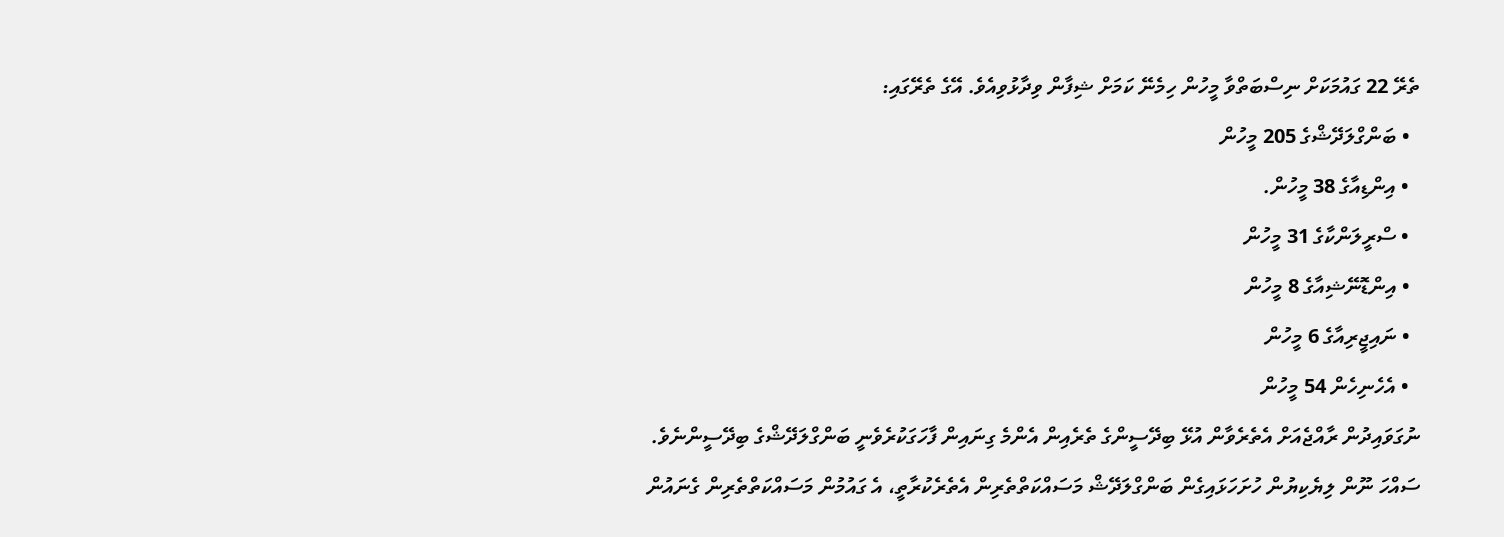ތެރޭ 22 ގައުމަކަށް ނިސްބަތްވާ މީހުން ހިމެނޭ ކަމަށް ޝިފާން ވިދާޅުވިއެވެ. އޭގެ ތެރޭގައި:
  • ބަންގްލަދޭޝްގެ 205 މީހުން
  • އިންޑިއާގެ 38 މީހުން.
  • ސްރީލަންކާގެ 31 މީހުން
  • އިންޑޮނޭޝިއާގެ 8 މީހުން
  • ނައިޖީރިއާގެ 6 މީހުން
  • އެހެނިހެން 54 މީހުން
ނުގަވައިދުން ރާއްޖެއަށް އެތެރެވާން އުޅޭ ބިދޭސީންގެ ތެރެއިން އެންމެ ގިނައިން ފާހަގަކުރެވެނީ ބަންގްލަދޭޝްގެ ބިދޭސީންނެވެ.
ސައްހަ ނޫން ލިޔެކިޔުން ހުށަހަޅައިގެން ބަންގްލަދޭޝް މަސައްކަތްތެރިން އެތެރެކުރާތީ، އެ ގައުމުން މަސައްކަތްތެރިން ގެނައުން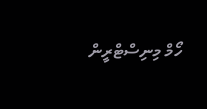ހޯމް މިނިސްޓްރީން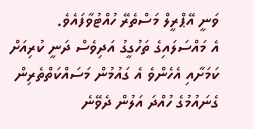ވަނީ އޭޕްރީލް މަސްތެރޭ ހުއްޓުވާފައެވެ.
އެ މައްސަލައިގެ ތަހުގީގު އަދިވެސް ދަނީ ކުރިއަށް ކަމަށާއި އެހެންވެ އެ ގައުމުން މަސައްކަތްތެރިން ގެނައުމުގެ ހުއްދަ އަލުން ދެވޭނެ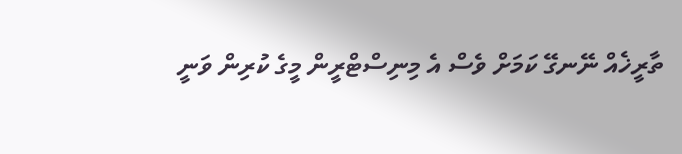ތާރީޚެއް ނޭނގޭ ކަމަށް ވެސް އެ މިނިސްޓްރީން މީގެ ކުރިން ވަނީ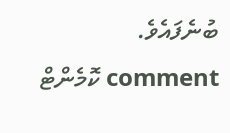ބުނެފައެވެ.
comment ކޮމެންޓް